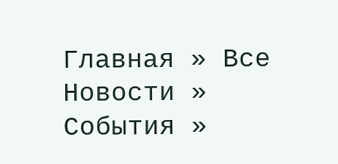Главная » Все Новости » События »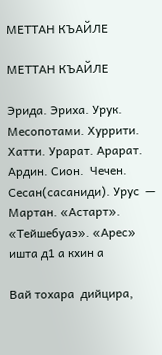МЕТТАН КЪАЙЛЕ

МЕТТАН КЪАЙЛЕ

Эрида. Эриха. Урук.  Месопотами. Хуррити. Хатти. Урарат. Арарат. Ардин. Сион.  Чечен. Сесан(сасаниди). Урус  — Мартан. «Астарт». «Тейшебуаэ». «Арес»  ишта д1 а кхин а

Вай тохара  дийцира,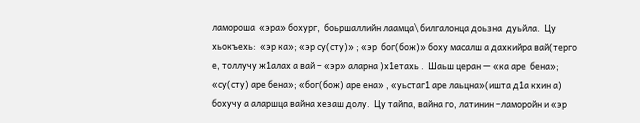ламороша  «эра» бохург,  боьршаллийн лаамца\ билгалонца доьзна  дуьйла.  Цу хьокъехь:  «эр ка»; «эр су(сту)» ; «эр  бог(бож)» боху масалш а дахкийра вай(терго е, толлучу ж1алах а вай – «эр» аларна )х1етахь .  Шаьш церан — «ка аре  бена»; «су(сту) аре бена»; «бог(бож) аре ена» , «уьстаг1 аре лаьцна»(ишта д1а кхин а) бохучу а аларшца вайна хезаш долу.  Цу тайпа, вайна го, латинин –ламоройн и «эр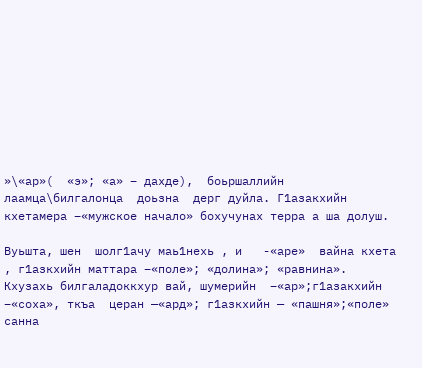»\«ар»(  «э»; «а» – дахде),  боьршаллийн лаамца\билгалонца  доьзна  дерг дуйла. Г1азакхийн кхетамера –«мужское начало» бохучунах терра а ша долуш.

Вуьшта, шен  шолг1ачу маь1нехь , и   -«аре»  вайна кхета , г1азкхийн маттара –«поле»; «долина»; «равнина».  Кхузахь билгаладоккхур вай, шумерийн  –«ар»;г1азакхийн –«соха», ткъа  церан —«ард»; г1азкхийн — «пашня»;«поле» санна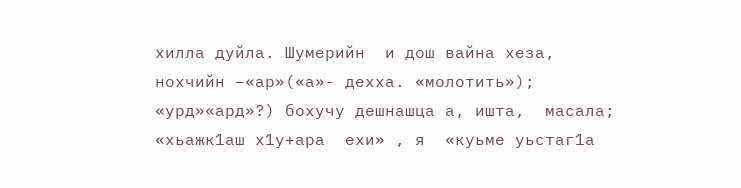хилла дуйла. Шумерийн  и дош вайна хеза,  нохчийн –«ар»(«а»- дехха. «молотить»); «урд»«ард»?) бохучу дешнашца а, ишта,  масала;  «хьажк1аш х1у+ара  ехи» , я  «куьме уьстаг1а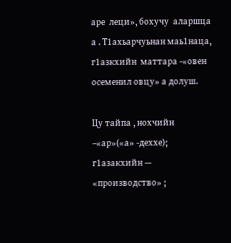аре  леци», бохучу  аларшца  а . Т1ахьарчуьнан маь1наца,  г1азкхийн  маттара -«овен  осеменил овцу» а долуш.

Цу тайпа , нохчийн –«ар»(«а» -деххе); г1азакхийн — «производство» ;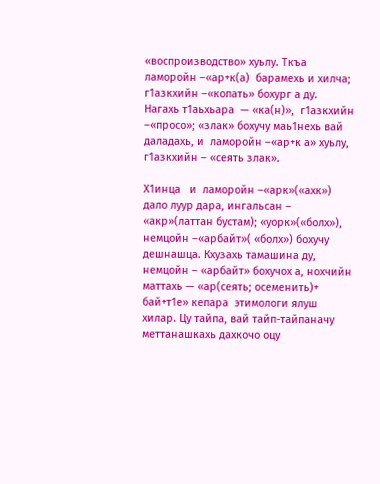«воспроизводство» хуьлу. Ткъа  ламоройн –«ар+к(а)  барамехь и хилча; г1азкхийн –«копать» бохург а ду. Нагахь т1аьхьара  — «ка(н)»,  г1азкхийн –«просо»; «злак» бохучу маь1нехь вай даладахь, и  ламоройн –«ар+к а» хуьлу, г1азкхийн – «сеять злак».

Х1инца   и  ламоройн –«арк»(«ахк») дало луур дара, ингальсан – «акр»(латтан бустам); «уорк»(«болх»), немцойн –«арбайт»( «болх») бохучу дешнашца. Кхузахь тамашина ду, немцойн – «арбайт» бохучох а, нохчийн маттахь — «ар(сеять; осеменить)+ бай+т1е» кепара  этимологи ялуш хилар. Цу тайпа, вай тайп-тайпаначу меттанашкахь дахкочо оцу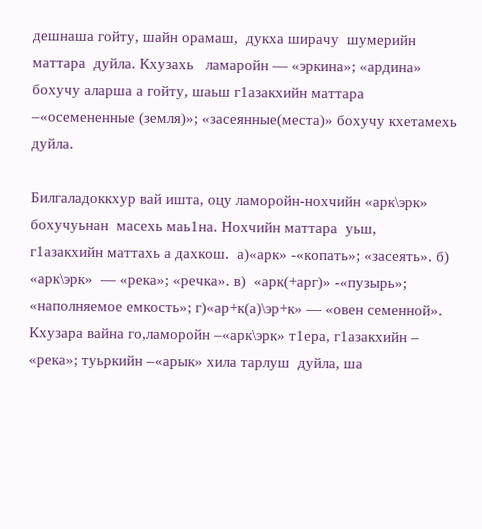дешнаша гойту, шайн орамаш,  дукха ширачу  шумерийн маттара  дуйла. Кхузахь   ламаройн — «эркина»; «ардина» бохучу аларша а гойту, шаьш г1азакхийн маттара –«осемененные (земля)»; «засеянные(места)» бохучу кхетамехь дуйла.

Билгаладоккхур вай ишта, оцу ламоройн-нохчийн «арк\эрк» бохучуьнан  масехь маь1на. Нохчийн маттара  уьш,  г1азакхийн маттахь а дахкош.  а)«арк» -«копать»; «засеять». б) «арк\эрк»  — «река»; «речка». в)  «арк(+арг)» -«пузырь»; «наполняемое емкость»; г)«ар+к(а)\эр+к» — «овен семенной». Кхузара вайна го,ламоройн –«арк\эрк» т1ера, г1азакхийн – «река»; туьркийн –«арык» хила тарлуш  дуйла, ша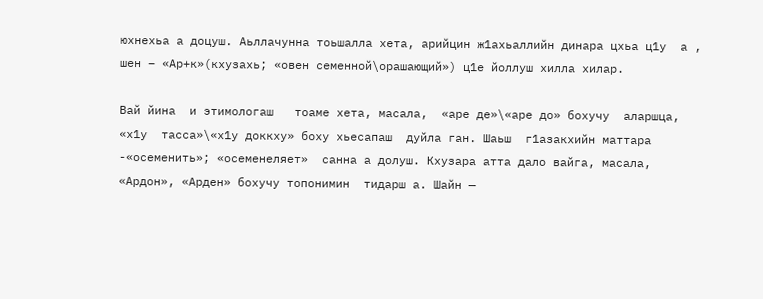юхнехьа а доцуш. Аьллачунна тоьшалла хета, арийцин ж1ахьаллийн динара цхьа ц1у  а , шен – «Ар+к»(кхузахь; «овен семенной\орашающий») ц1е йоллуш хилла хилар.

Вай йина  и этимологаш   тоаме хета, масала,  «аре де»\«аре до» бохучу  аларшца,  «х1у  тасса»\«х1у доккху» боху хьесапаш  дуйла ган. Шаьш  г1азакхийн маттара -«осеменить»; «осеменеляет»  санна а долуш. Кхузара атта дало вайга, масала, «Ардон», «Арден» бохучу топонимин  тидарш а. Шайн —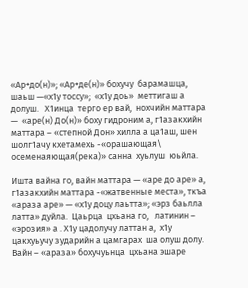«Ар+до(н)»; «Ар+де(н)» бохучу  барамашца, шаьш —«х1у тоссу»;  «х1у доь»  меттигаш а долуш.   Х1инца  терго ер вай,  нохчийн маттара —  «аре(н) До(н)» боху гидроним а, г1азакхийн маттара – «степной Дон» хилла а ца1аш, шен шолг1ачу кхетамехь -«орашающая\  осеменаяющая(река)» санна  хуьлуш  юьйла.

Ишта вайна го, вайн маттара — «аре до аре» а, г1азакхийн маттара -«жатвенные места», ткъа «араза аре» — «х1у доцу лаьтта»; «эрз баьлла  латта» дуйла.  Цаьрца  цхьана го,   латинин – «эрозия» а . Х1у цадолучу латтан а,  х1у цакхуьучу зударийн а цамгарах  ша олуш долу.  Вайн – «араза» бохучуьнца  цхьана эшаре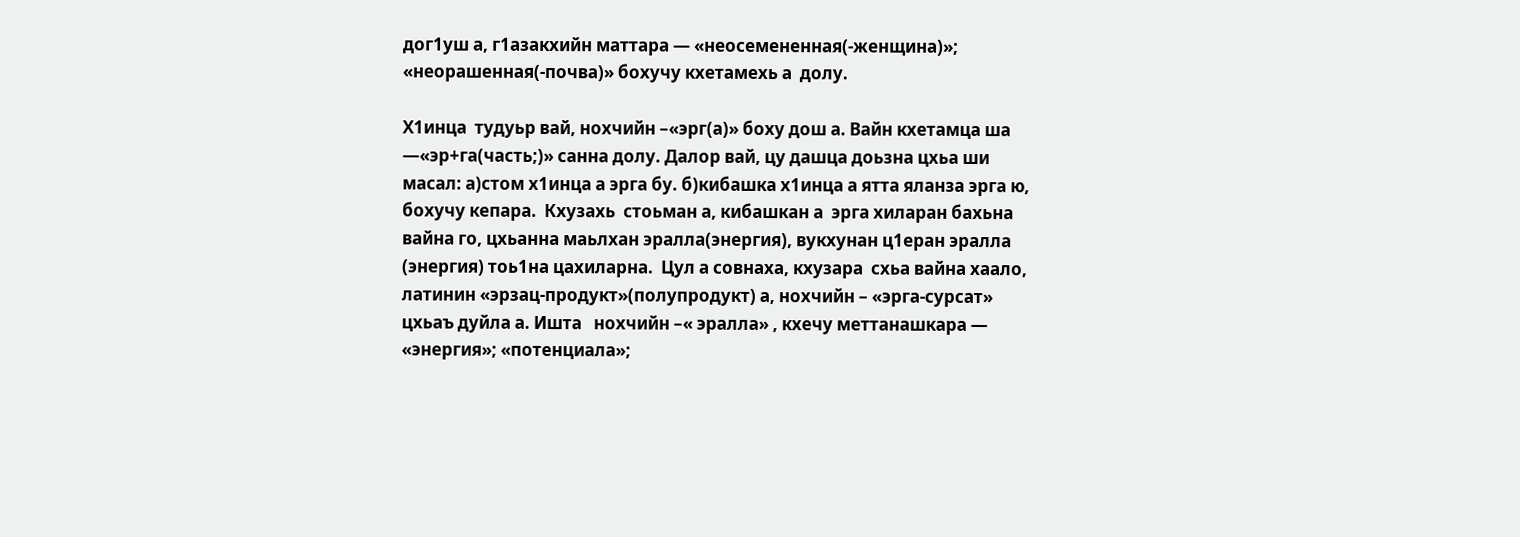дог1уш а, г1азакхийн маттара — «неосемененная(-женщина)»; «неорашенная(-почва)» бохучу кхетамехь а  долу.

Х1инца  тудуьр вай, нохчийн –«эрг(а)» боху дош а. Вайн кхетамца ша —«эр+га(часть;)» санна долу. Далор вай, цу дашца доьзна цхьа ши  масал: а)стом х1инца а эрга бу. б)кибашка х1инца а ятта яланза эрга ю, бохучу кепара.  Кхузахь  стоьман а, кибашкан а  эрга хиларан бахьна вайна го, цхьанна маьлхан эралла(энергия), вукхунан ц1еран эралла (энергия) тоь1на цахиларна.  Цул а совнаха, кхузара  схьа вайна хаало,  латинин «эрзац-продукт»(полупродукт) а, нохчийн – «эрга-сурсат» цхьаъ дуйла а. Ишта   нохчийн –« эралла» , кхечу меттанашкара — «энергия»; «потенциала»;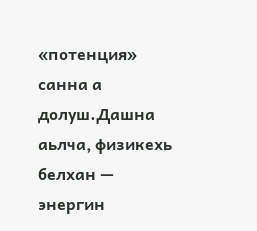«потенция» санна а долуш.Дашна  аьлча, физикехь белхан — энергин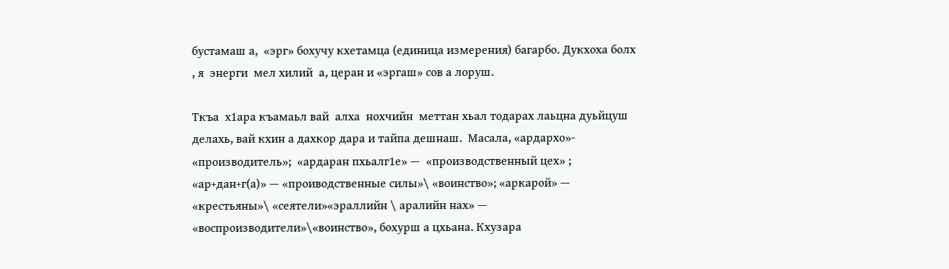бустамаш а,  «эрг» бохучу кхетамца (единица измерения) багарбо. Дукхоха болх , я  энерги  мел хилий  а, церан и «эргаш» сов а лоруш.

Ткъа  х1ара къамаьл вай  алха  нохчийн  меттан хьал тодарах лаьцна дуьйцуш делахь, вай кхин а дахкор дара и тайпа дешнаш.  Масала, «ардархо»- «производитель»;  «ардаран пхьалг1е» —  «производственный цех» ; «ар+дан+г(а)» — «проиводственные силы»\ «воинство»; «аркарой» — «крестьяны»\ «сеятели»«эраллийн \ аралийн нах» — «воспроизводители»\«воинство», бохурш а цхьана. Кхузара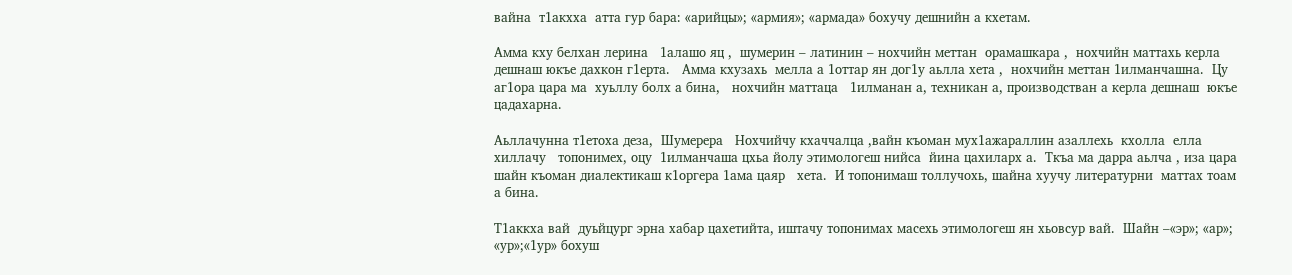вайна  т1акхха  атта гур бара: «арийцы»; «армия»; «армада» бохучу дешнийн а кхетам.

Амма кху белхан лерина   1алашо яц ,  шумерин – латинин – нохчийн меттан  орамашкара ,  нохчийн маттахь керла дешнаш юкъе дахкон г1ерта.   Амма кхузахь  мелла а 1оттар ян дог1у аьлла хета ,  нохчийн меттан 1илманчашна.  Цу аг1ора цара ма  хуьллу болх а бина,   нохчийн маттаца   1илманан а, техникан а, производстван а керла дешнаш  юкъе цадахарна.

Аьллачунна т1етоха деза,  Шумерера   Нохчийчу кхаччалца ,вайн къоман мух1ажараллин азаллехь  кхолла  елла хиллачу   топонимех, оцу  1илманчаша цхьа йолу этимологеш нийса  йина цахиларх а.  Ткъа ма дарра аьлча , иза цара шайн къоман диалектикаш к1оргера 1ама цаяр   хета.  И топонимаш толлучохь, шайна хуучу литературни  маттах тоам а бина.

Т1аккха вай  дуьйцург эрна хабар цахетийта, иштачу топонимах масехь этимологеш ян хьовсур вай.  Шайн –«эр»; «ар»; «ур»;«1ур» бохуш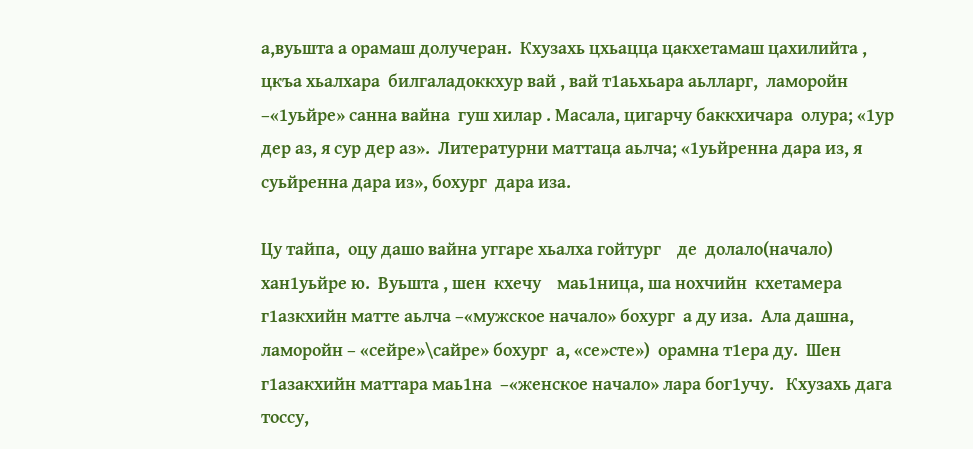а,вуьшта а орамаш долучеран.  Кхузахь цхьацца цакхетамаш цахилийта , цкъа хьалхара  билгаладоккхур вай , вай т1аьхьара аьлларг,  ламоройн –«1уьйре» санна вайна  гуш хилар . Масала, цигарчу баккхичара  олура; «1ур дер аз, я сур дер аз».  Литературни маттаца аьлча; «1уьйренна дара из, я суьйренна дара из», бохург  дара иза.

Цу тайпа,  оцу дашо вайна уггаре хьалха гойтург    де  долало(начало) хан1уьйре ю.  Вуьшта , шен  кхечу    маь1ница, ша нохчийн  кхетамера   г1азкхийн матте аьлча –«мужское начало» бохург  а ду иза.  Ала дашна, ламоройн – «сейре»\сайре» бохург  а, «се»сте»)  орамна т1ера ду.  Шен г1азакхийн маттара маь1на  –«женское начало» лара бог1учу.   Кхузахь дага тоссу,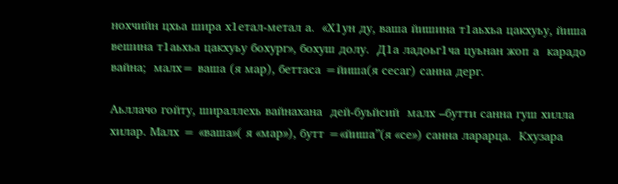нохчийн цхьа шира х1етал-метал а.  «Х1ун ду, ваша йишина т1аьхьа цакхуьу, йиша вешина т1аьхьа цакхуьу бохург», бохуш долу.  Д1а ладоьг1ча цуьнан жоп а  карадо вайна;  малх= ваша (я мар), беттаса =йиша(я сесаг) санна дерг.

Аьллачо гойту, шираллехь вайнахана  дей-буьйсий  малх –бутти санна гуш хилла хилар. Малх = «ваша»( я «мар»), бутт =«йиша”(я «се») санна ларарца.  Кхузара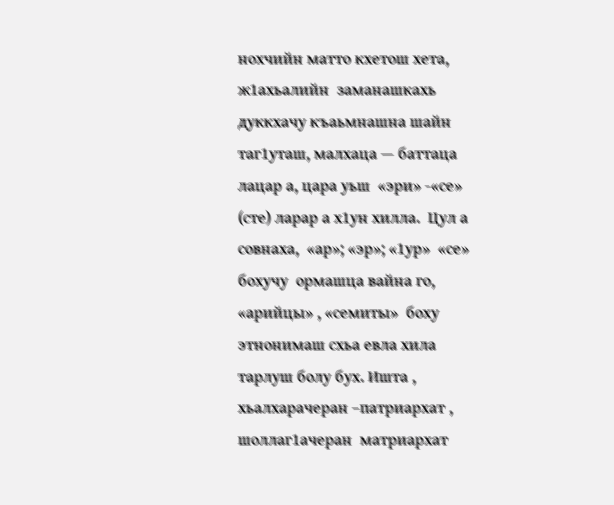нохчийн матто кхетош хета, ж1ахьалийн  заманашкахь   дуккхачу къаьмнашна шайн   таг1уташ, малхаца — баттаца лацар а, цара уьш  «эри» -«се» (сте) ларар а х1ун хилла.  Цул а совнаха,  «ар»; «эр»; «1ур»  «се» бохучу  ормашца вайна го,  «арийцы» , «семиты»  боху  этнонимаш схьа евла хила тарлуш болу бух. Ишта , хьалхарачеран –патриархат , шоллаг1ачеран  матриархат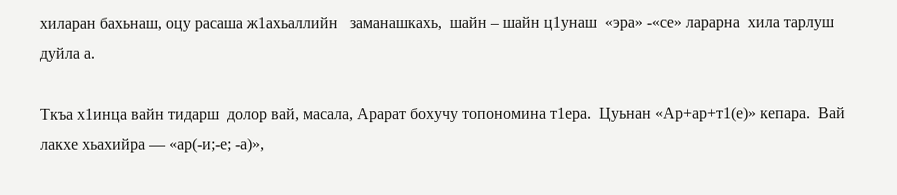хиларан бахьнаш, оцу расаша ж1ахьаллийн   заманашкахь,  шайн – шайн ц1унаш  «эра» -«се» ларарна  хила тарлуш дуйла а.

Ткъа х1инца вайн тидарш  долор вай, масала, Арарат бохучу топономина т1ера.  Цуьнан «Ар+ар+т1(е)» кепара.  Вай лакхе хьахийра — «ар(-и;-е; -а)»,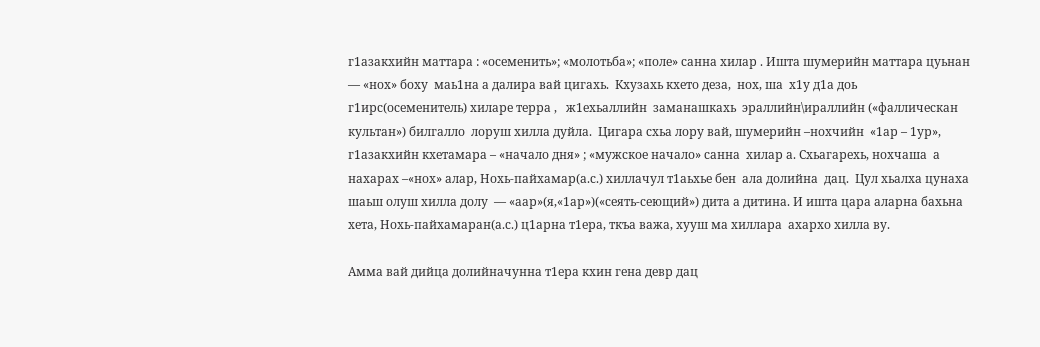г1азакхийн маттара : «осеменить»; «молотьба»; «поле» санна хилар . Ишта шумерийн маттара цуьнан — «нох» боху  маь1на а далира вай цигахь.  Кхузахь кхето деза,  нох, ша  х1у д1а доь г1ирс(осеменитель) хиларе терра ,   ж1ехьаллийн  заманашкахь  эраллийн\ираллийн («фаллическан культан») билгалло  лоруш хилла дуйла.  Цигара схьа лору вай, шумерийн –нохчийн  «1ар – 1ур», г1азакхийн кхетамара – «начало дня» ; «мужское начало» санна  хилар а. Схьагарехь, нохчаша  а нахарах –«нох» алар, Нохь-пайхамар(а.с.) хиллачул т1аьхье бен  ала долийна  дац.  Цул хьалха цунаха  шаьш олуш хилла долу  — «аар»(я,«1ар»)(«сеять-сеющий») дита а дитина. И ишта цара аларна бахьна хета, Нохь-пайхамаран(а.с.) ц1арна т1ера, ткъа важа, хууш ма хиллара  ахархо хилла ву.

Амма вай дийца долийначунна т1ера кхин гена девр дац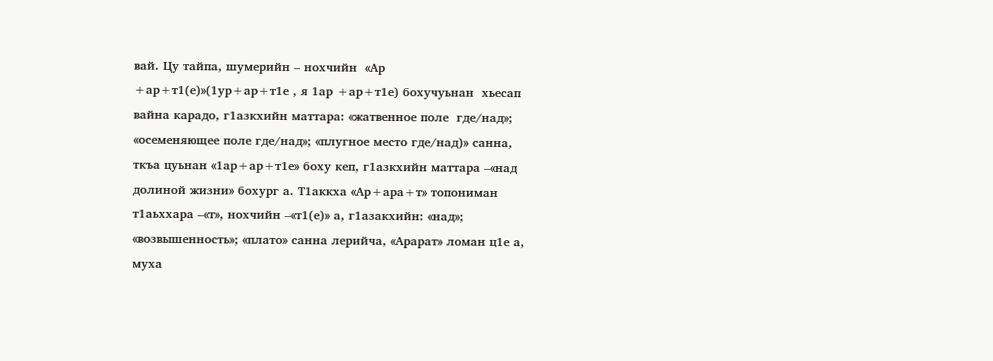вай. Цу тайпа, шумерийн – нохчийн  «Ар +ар+т1(е)»(1ур+ар+т1е , я 1ар +ар+т1е) бохучуьнан  хьесап вайна карадо, г1азкхийн маттара: «жатвенное поле  где/над»; «осеменяющее поле где/над»; «плугное место где/над)» санна, ткъа цуьнан «1ар+ар+т1е» боху кеп, г1азкхийн маттара –«над долиной жизни» бохург а. Т1аккха «Ар+ара+т» топониман  т1аьххара –«т», нохчийн –«т1(е)» а, г1азакхийн: «над»; «возвышенность»; «плато» санна лерийча, «Арарат» ломан ц1е а, муха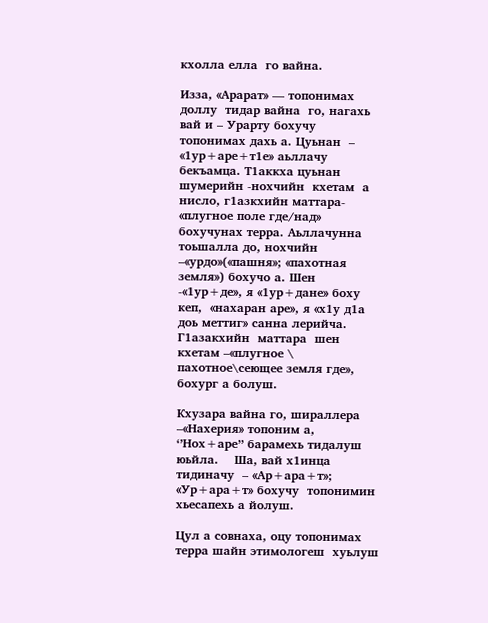кхолла елла  го вайна.

Изза, «Арарат» — топонимах  доллу  тидар вайна  го, нагахь вай и – Урарту бохучу топонимах дахь а. Цуьнан  – «1ур+аре+т1е» аьллачу  бекъамца. Т1аккха цуьнан шумерийн -нохчийн  кхетам  а нисло, г1азкхийн маттара- «плугное поле где/над» бохучунах терра. Аьллачунна тоьшалла до, нохчийн –«урдо»(«пашня»; «пахотная земля») бохучо а. Шен -«1ур+де», я «1ур+дане» боху кеп,  «нахаран аре», я «х1у д1а доь меттиг» санна лерийча.  Г1азакхийн  маттара  шен кхетам –«плугное \ пахотное\сеющее земля где», бохург а болуш.

Кхузара вайна го, шираллера  –«Нахерия» топоним а,   ‘’Нох+аре’’ барамехь тидалуш юьйла.    Ша, вай х1инца тидиначу  – «Ар+ара+т»; «Ур+ара+т» бохучу  топонимин хьесапехь а йолуш.

Цул а совнаха, оцу топонимах терра шайн этимологеш  хуьлуш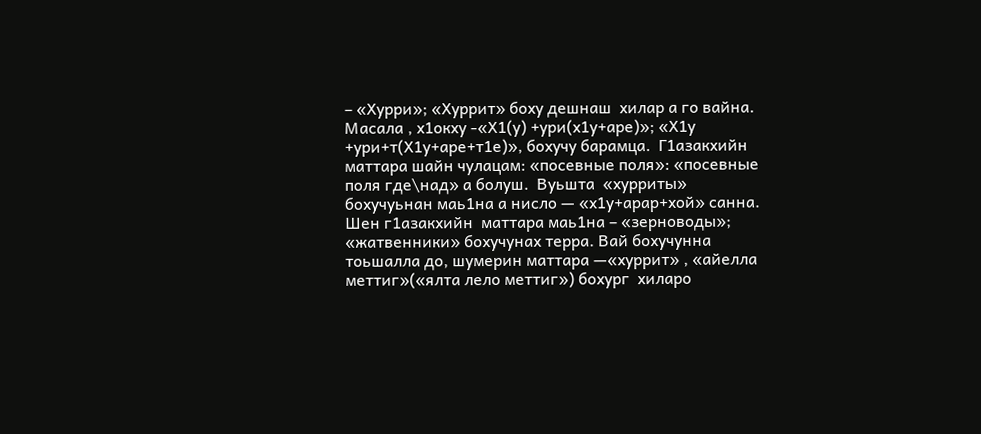– «Хурри»; «Хуррит» боху дешнаш  хилар а го вайна.  Масала , х1окху -«Х1(у) +ури(х1у+аре)»; «Х1у +ури+т(Х1у+аре+т1е)», бохучу барамца.  Г1азакхийн маттара шайн чулацам: «посевные поля»: «посевные поля где\над» а болуш.  Вуьшта  «хурриты» бохучуьнан маь1на а нисло — «х1у+арар+хой» санна. Шен г1азакхийн  маттара маь1на – «зерноводы»;  «жатвенники» бохучунах терра. Вай бохучунна тоьшалла до, шумерин маттара —«хуррит» , «айелла меттиг»(«ялта лело меттиг») бохург  хиларо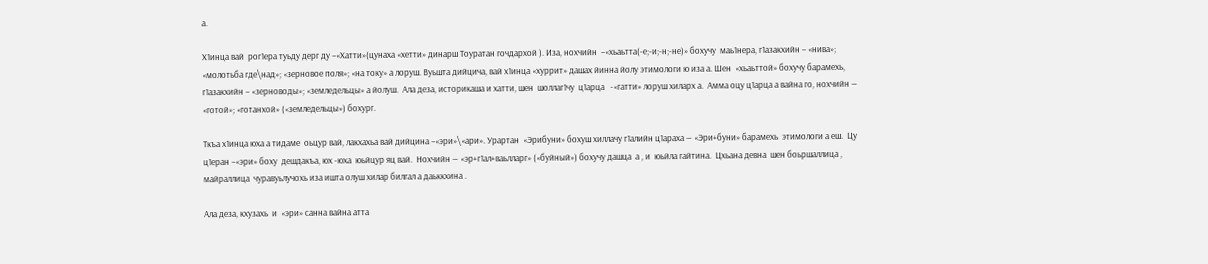а.

Х1инца вай  рог1ера туьду дерг ду –«Хатти»(цунаха «хетти» динарш Тоуратан гочдархой ). Иза, нохчийн  –«хьаьтта(-е;-и;-н;-не)» бохучу  маь1нера, г1азакхийн – «нива»; «молотьба где\над»; «зерновое поля»; «на току» а лоруш. Вуьшта дийцича, вай х1инца «хуррит» дашах йинна йолу этимологи ю иза а. Шен  «хьаьттой» бохучу барамехь, г1азакхийн – «зерноводы»; «земледельцы» а йолуш.  Ала деза, историкаша и хатти, шен  шоллаг1чу  ц1арца   -«гатти» лоруш хиларх а.  Амма оцу ц1арца а вайна го, нохчийн — «готой»; «готанхой» («земледельцы») бохург.

Ткъа х1инца юха а тидаме  оьцур вай, лакхахьа вай дийцина –«эри»\«ари». Урартан  «Эрибуни» бохуш хиллачу г1алийн ц1араха — «Эри+буни» барамехь  этимологи а еш.  Цу ц1еран –«эри» боху  дешдакъа, юх -юха  юьйцур яц вай.  Нохчийн — «эр+г1ал+ваьлларг» («буйный») бохучу дашца  а , и  юьйла гайтина.  Цхьана девна  шен боьршаллица , майраллица  чуравуьлучохь иза ишта олуш хилар билгал а даьккхина .

Ала деза, кхузахь  и  «эри» санна вайна атта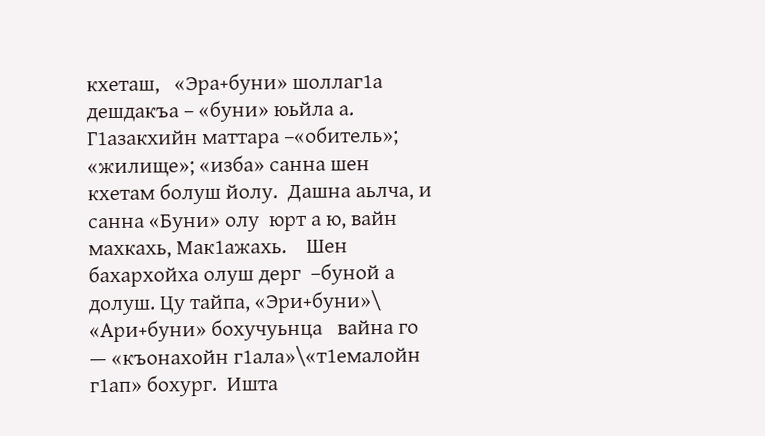кхеташ,   «Эра+буни» шоллаг1а  дешдакъа – «буни» юьйла а. Г1азакхийн маттара –«обитель»; «жилище»; «изба» санна шен кхетам болуш йолу.  Дашна аьлча, и санна «Буни» олу  юрт а ю, вайн махкахь, Мак1ажахь.    Шен бахархойха олуш дерг  –буной а долуш. Цу тайпа, «Эри+буни»\ «Ари+буни» бохучуьнца   вайна го — «къонахойн г1ала»\«т1емалойн г1ап» бохург.  Ишта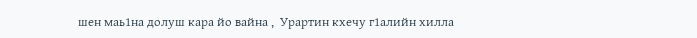шен маь1на долуш кара йо вайна ,  Урартин кхечу г1алийн хилла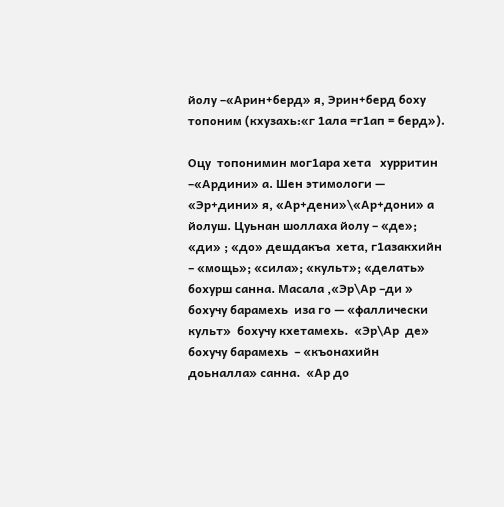йолу –«Арин+берд» я, Эрин+берд боху топоним (кхузахь:«г 1ала =г1ап = берд»).

Оцу  топонимин мог1ара хета   хурритин –«Ардини» а. Шен этимологи — «Эр+дини» я, «Ар+дени»\«Ар+дони» а йолуш. Цуьнан шоллаха йолу – «де»; «ди» ; «до» дешдакъа  хета, г1азакхийн – «мощь»; «сила»; «культ»; «делать» бохурш санна. Масала ,«Эр\Ар –ди » бохучу барамехь  иза го — «фаллически культ»  бохучу кхетамехь.  «Эр\Ар  де» бохучу барамехь  – «къонахийн доьналла» санна.  «Ар до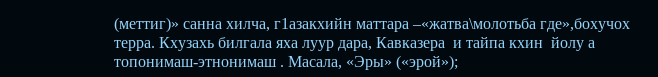(меттиг)» санна хилча, г1азакхийн маттара –«жатва\молотьба где»,бохучох терра. Кхузахь билгала яха луур дара, Кавказера  и тайпа кхин  йолу а  топонимаш-этнонимаш . Масала, «Эры» («эрой»);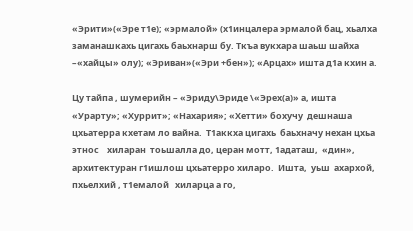«Эрити»(«Эре т1е); «эрмалой» (х1инцалера эрмалой бац, хьалха заманашкахь цигахь баьхнарш бу. Ткъа вукхара шаьш шайха –«хайцы» олу); «Эриван»(«Эри +бен»); «Арцах» ишта д1а кхин а.

Цу тайпа , шумерийн – «Эриду\Эриде \«Эрех(а)» а, ишта  «Урарту»; «Хуррит»; «Нахария»; «Хетти» бохучу  дешнаша  цхьатерра кхетам ло вайна.  Т1аккха цигахь  баьхначу нехан цхьа этнос    хиларан  тоьшалла до, церан мотт, 1адаташ,  «дин», архитектуран г1ишлош цхьатерро хиларо.  Ишта,  уьш  ахархой, пхьелхий , т1емалой   хиларца а го,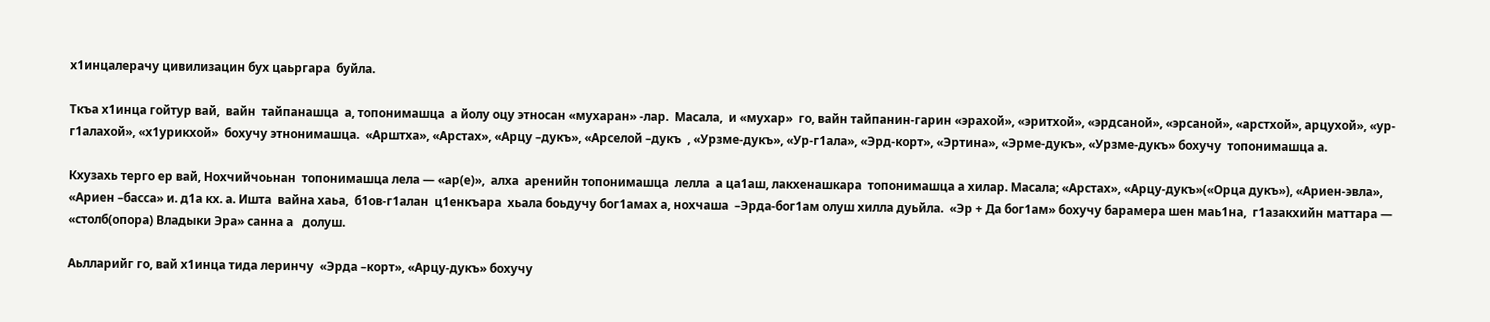х1инцалерачу цивилизацин бух цаьргара  буйла.

Ткъа х1инца гойтур вай,  вайн  тайпанашца  а, топонимашца  а йолу оцу этносан «мухаран» -лар.  Масала,  и «мухар»  го, вайн тайпанин-гарин «эрахой», «эритхой», «эрдсаной», «эрсаной», «арстхой», арцухой», «ур-г1алахой», «х1урикхой»  бохучу этнонимашца.  «Арштха», «Арстах», «Арцу –дукъ», «Арселой –дукъ  , «Урзме-дукъ», «Ур-г1ала», «Эрд-корт», «Эртина», «Эрме-дукъ», «Урзме-дукъ» бохучу  топонимашца а.

Кхузахь терго ер вай, Нохчийчоьнан  топонимашца лела — «ар(е)»,  алха  аренийн топонимашца  лелла  а ца1аш, лакхенашкара  топонимашца а хилар. Масала; «Арстах», «Арцу-дукъ»(«Орца дукъ»), «Ариен-эвла», «Ариен –басса» и. д1а кх. а. Ишта  вайна хаьа,  б1ов-г1алан  ц1енкъара  хьала боьдучу бог1амах а, нохчаша  –Эрда-бог1ам олуш хилла дуьйла.  «Эр + Да бог1ам» бохучу барамера шен маь1на,  г1азакхийн маттара — «столб(опора) Владыки Эра» санна а   долуш.

Аьлларийг го, вай х1инца тида леринчу  «Эрда –корт», «Арцу-дукъ» бохучу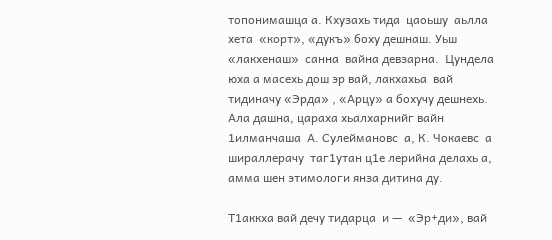топонимашца а. Кхузахь тида  цаоьшу  аьлла хета  «корт», «дукъ» боху дешнаш. Уьш «лакхенаш»  санна  вайна девзарна.  Цундела  юха а масехь дош эр вай, лакхахьа  вай  тидиначу «Эрда» , «Арцу» а бохучу дешнехь.   Ала дашна, цараха хьалхарнийг вайн 1илманчаша  А. Сулеймановс  а, К. Чокаевс  а  шираллерачу  таг1утан ц1е лерийна делахь а, амма шен этимологи янза дитина ду.

Т1аккха вай дечу тидарца  и —  «Эр+ди», вай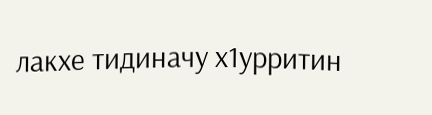лакхе тидиначу х1урритин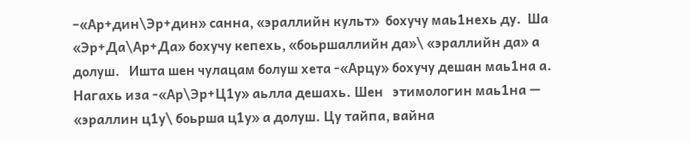–«Ар+дин\Эр+дин» санна, «эраллийн культ»  бохучу маь1нехь ду.  Ша  «Эр+Да\Ар+Да» бохучу кепехь, «боьршаллийн да»\ «эраллийн да» а долуш.   Ишта шен чулацам болуш хета -«Арцу» бохучу дешан маь1на а. Нагахь иза -«Ар\Эр+Ц1у» аьлла дешахь. Шен   этимологин маь1на —   «эраллин ц1у\ боьрша ц1у» а долуш. Цу тайпа, вайна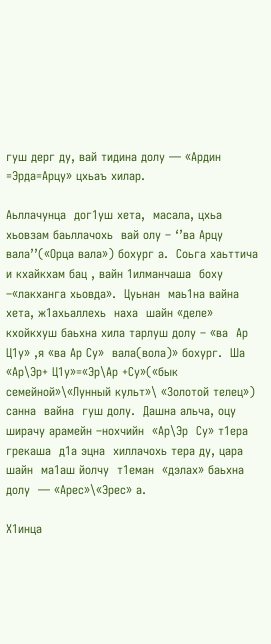гуш дерг ду, вай тидина долу — «Ардин =Эрда=Арцу» цхьаъ хилар.

Аьллачунца  дог1уш хета,  масала, цхьа хьовзам баьллачохь  вай олу – ‘’ва Арцу вала’’(«Орца вала») бохург а.  Соьга хаьттича   и кхайкхам бац , вайн 1илманчаша  боху  –«лакханга хьовда».  Цуьнан  маь1на вайна хета, ж1ахьаллехь  наха  шайн «деле» кхойкхуш баьхна хила тарлуш долу – «ва  Ар Ц1у» ,я «ва Ар Су»  вала(вола)» бохург.  Ша «Ар\Эр+ Ц1у»=«Эр\Ар +Су»(«бык  семейной»\«Лунный культ»\ «Золотой телец») санна  вайна  гуш долу.  Дашна альча, оцу ширачу арамейн –нохчийн  «Ар\Эр  Су» т1ера  грекаша  д1а эцна  хиллачохь тера ду, цара  шайн  ма1аш йолчу  т1еман  «дэлах» баьхна долу  — «Арес»\«Эрес» а.

Х1инца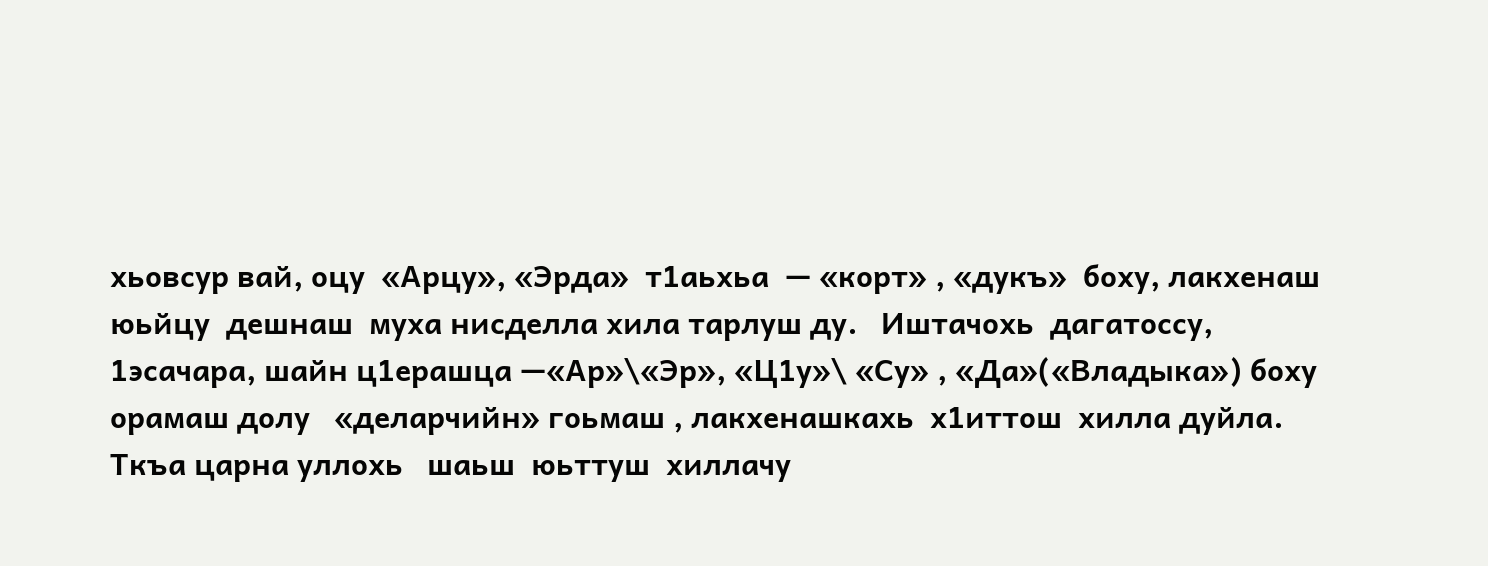хьовсур вай, оцу  «Арцу», «Эрда»  т1аьхьа  — «корт» , «дукъ»  боху, лакхенаш  юьйцу  дешнаш  муха нисделла хила тарлуш ду.   Иштачохь  дагатоссу, 1эсачара, шайн ц1ерашца —«Ар»\«Эр», «Ц1у»\ «Су» , «Да»(«Владыка») боху орамаш долу   «деларчийн» гоьмаш , лакхенашкахь  х1иттош  хилла дуйла. Ткъа царна уллохь   шаьш  юьттуш  хиллачу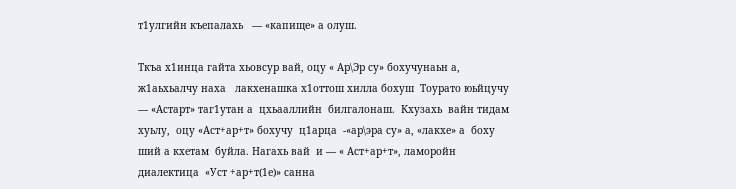т1улгийн къепалахь   — «капище» а олуш.

Ткъа х1инца гайта хьовсур вай, оцу « Ар\Эр су» бохучунаьн а,  ж1аьхьалчу наха   лакхенашка х1оттош хилла бохуш  Тоурато юьйцучу — «Астарт» таг1утан а  цхьааллийн  билгалонаш.  Кхузахь  вайн тидам хуьлу,  оцу «Аст+ар+т» бохучу  ц1арца  -«ар\эра су» а, «лакхе» а  боху ший а кхетам  буйла. Нагахь вай  и — « Аст+ар+т», ламоройн  диалектица  «Уст +ар+т(1е)» санна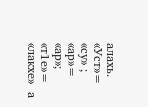алахь.  «Уст»= «су» ; «ар»= «ар»; «т1е»=  «лакхе»  а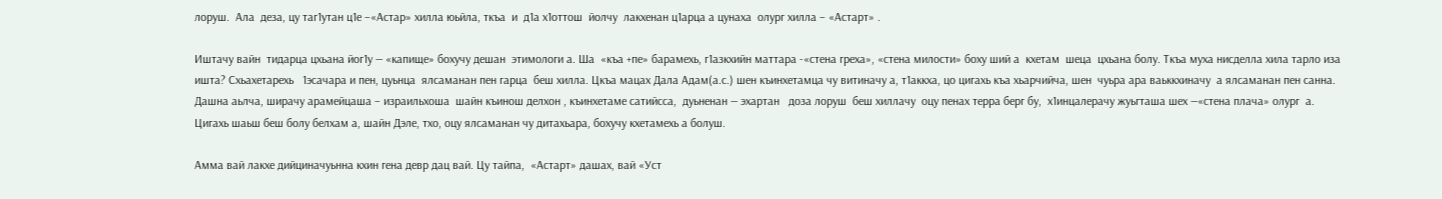лоруш.  Ала  деза, цу таг1утан ц1е –«Астар» хилла юьйла, ткъа  и  д1а х1оттош  йолчу  лакхенан ц1арца а цунаха  олург хилла – «Астарт» .

Иштачу вайн  тидарца цхьана йог1у — «капище» бохучу дешан  этимологи а. Ша  «къа +пе» барамехь, г1азкхийн маттара -«стена греха», «стена милости» боху ший а  кхетам  шеца  цхьана болу. Ткъа муха нисделла хила тарло иза ишта? Схьахетарехь   1эсачара и пен, цуьнца  ялсаманан пен гарца  беш хилла. Цкъа мацах Дала Адам(а.с.) шен къинхетамца чу витиначу а, т1аккха, цо цигахь къа хьарчийча, шен  чуьра ара ваьккхиначу  а ялсаманан пен санна.  Дашна аьлча, ширачу арамейцаша – израильхоша  шайн къинош делхон , къинхетаме сатийсса,  дуьненан — эхартан   доза лоруш  беш хиллачу  оцу пенах терра берг бу,  х1инцалерачу жуьгташа шех —«стена плача» олург  а. Цигахь шаьш беш болу белхам а, шайн Дэле, тхо, оцу ялсаманан чу дитахьара, бохучу кхетамехь а болуш.

Амма вай лакхе дийциначуьнна кхин гена девр дац вай. Цу тайпа,  «Астарт» дашах, вай «Уст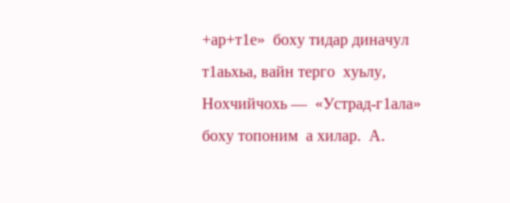+ар+т1е»  боху тидар диначул т1аьхьа, вайн терго  хуьлу, Нохчийчохь —  «Устрад-г1ала» боху топоним  а хилар.  А.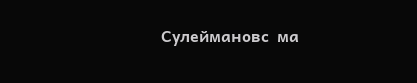Сулеймановс  ма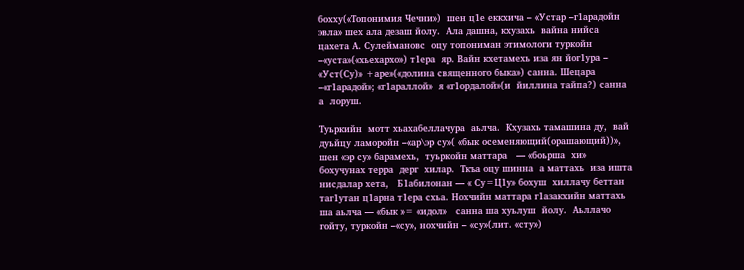бохху(«Топонимия Чечни»)  шен ц1е еккхича – «Устар –г1арадойн эвла» шех ала дезаш йолу.  Ала дашна, кхузахь  вайна нийса цахета А. Сулеймановс  оцу топониман этимологи туркойн –«уста»(«хьехархо») т1ера  яр. Вайн кхетамехь иза ян йог1ура – «Уст(Су)» +аре»(«долина священного быка») санна. Шецара –«г1арадой»; «г1араллой»  я «г1ордалой»(и  йиллина тайпа?) санна а  лоруш.

Туьркийн  мотт хьахабеллачура  аьлча.  Кхузахь тамашина ду,  вай дуьйцу ламоройн –«ар\эр су»( «бык осеменяющий(орашающий))», шен «эр су» барамехь,  туьркойн маттара   — «боьрша  хи» бохучунах терра  дерг  хилар.  Ткъа оцу шинна  а маттахь  иза ишта нисдалар хета,   Б1абилонан — « Су=Ц1у» бохуш  хиллачу беттан  таг1утан ц1арна т1ера схьа. Нохчийн маттара г1азакхийн маттахь  ша аьлча — «бык »= «идол»   санна ша хуьлуш  йолу.  Аьллачо гойту, туркойн –«су», нохчийн – «су»(лит. «сту»)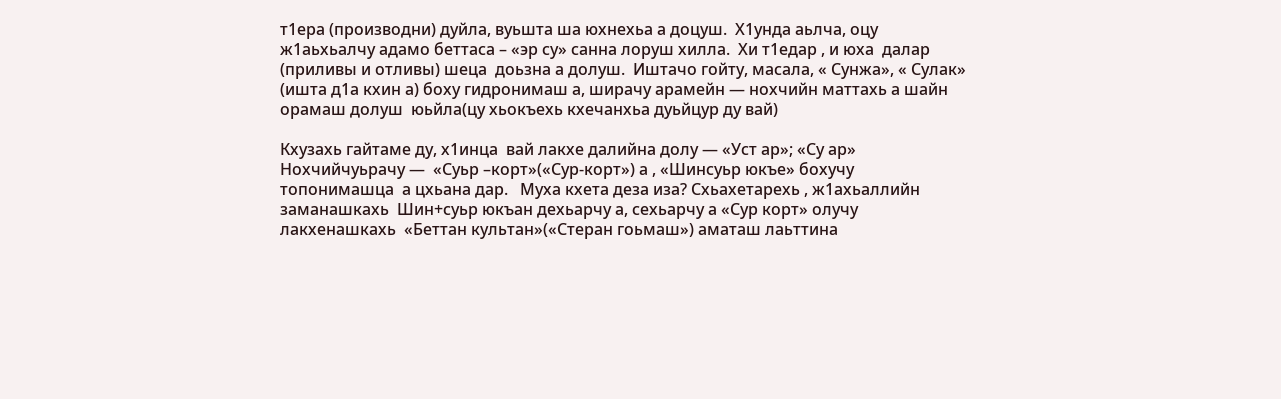т1ера (производни) дуйла, вуьшта ша юхнехьа а доцуш.  Х1унда аьлча, оцу ж1аьхьалчу адамо беттаса – «эр су» санна лоруш хилла.  Хи т1едар , и юха  далар (приливы и отливы) шеца  доьзна а долуш.  Иштачо гойту, масала, « Сунжа», « Сулак» (ишта д1а кхин а) боху гидронимаш а, ширачу арамейн — нохчийн маттахь а шайн орамаш долуш  юьйла(цу хьокъехь кхечанхьа дуьйцур ду вай)

Кхузахь гайтаме ду, х1инца  вай лакхе далийна долу — «Уст ар»; «Су ар» Нохчийчуьрачу —  «Суьр –корт»(«Сур-корт») а , «Шинсуьр юкъе» бохучу топонимашца  а цхьана дар.   Муха кхета деза иза? Схьахетарехь , ж1ахьаллийн заманашкахь  Шин+суьр юкъан дехьарчу а, сехьарчу а «Сур корт» олучу  лакхенашкахь  «Беттан культан»(«Стеран гоьмаш») аматаш лаьттина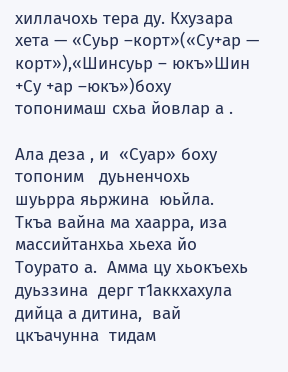хиллачохь тера ду. Кхузара  хета — «Суьр –корт»(«Су+ар — корт»),«Шинсуьр – юкъ»Шин +Су +ар –юкъ»)боху  топонимаш схьа йовлар а .

Ала деза , и  «Суар» боху топоним   дуьненчохь   шуьрра яьржина  юьйла.  Ткъа вайна ма хаарра, иза массийтанхьа хьеха йо Тоурато а.  Амма цу хьокъехь  дуьззина  дерг т1аккхахула  дийца а дитина,  вай цкъачунна  тидам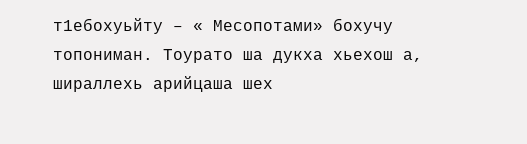т1ебохуьйту – « Месопотами» бохучу топониман. Тоурато ша дукха хьехош а, шираллехь арийцаша шех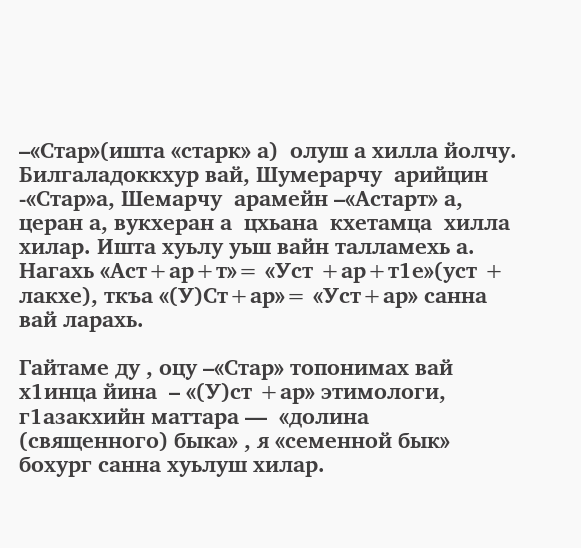–«Стар»(ишта «старк» а)  олуш а хилла йолчу. Билгаладоккхур вай, Шумерарчу  арийцин -«Стар»а, Шемарчу  арамейн –«Астарт» а, церан а, вукхеран а  цхьана  кхетамца  хилла хилар. Ишта хуьлу уьш вайн талламехь а.  Нагахь «Аст+ар+т»= «Уст +ар+т1е»(уст + лакхе), ткъа «(У)Ст+ар»= «Уст+ар» санна вай ларахь.

Гайтаме ду , оцу –«Стар» топонимах вай х1инца йина  – «(У)ст +ар» этимологи,  г1азакхийн маттара —  «долина (священного) быка» , я «семенной бык»  бохург санна хуьлуш хилар.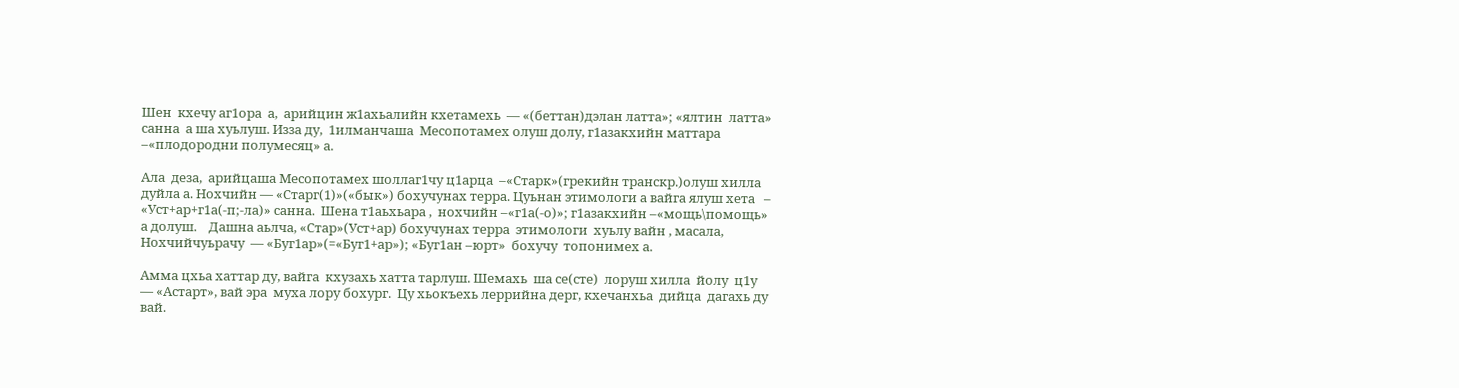Шен  кхечу аг1ора  а,  арийцин ж1ахьалийн кхетамехь  — «(беттан)дэлан латта»; «ялтин  латта» санна  а ша хуьлуш. Изза ду,  1илманчаша  Месопотамех олуш долу, г1азакхийн маттара –«плодородни полумесяц» а.

Ала  деза,  арийцаша Месопотамех шоллаг1чу ц1арца  –«Старк»(грекийн транскр.)олуш хилла  дуйла а. Нохчийн — «Старг(1)»(«бык») бохучунах терра. Цуьнан этимологи а вайга ялуш хета   – «Уст+ар+г1а(-п;-ла)» санна.  Шена т1аьхьара ,  нохчийн –«г1а(-о)»; г1азакхийн –«мощь\помощь»   а долуш.    Дашна аьлча, «Стар»(Уст+ар) бохучунах терра  этимологи  хуьлу вайн , масала,  Нохчийчуьрачу  — «Буг1ар»(=«Буг1+ар»); «Буг1ан –юрт»  бохучу  топонимех а.

Амма цхьа хаттар ду, вайга  кхузахь хатта тарлуш. Шемахь  ша се(сте)  лоруш хилла  йолу  ц1у — «Астарт», вай эра  муха лору бохург.  Цу хьокъехь леррийна дерг, кхечанхьа  дийца  дагахь ду вай.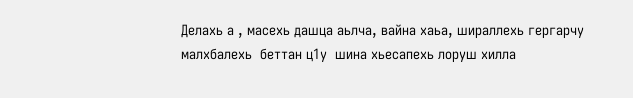Делахь а , масехь дашца аьлча, вайна хаьа, шираллехь гергарчу малхбалехь  беттан ц1у  шина хьесапехь лоруш хилла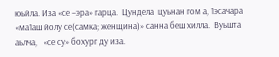юьйла. Иза «се –эра» гарца.  Цундела  цуьнан гом а, 1эсачара «ма1аш йолу се(самка; женщина)» санна беш хилла.  Вуьшта аьлча,   «се су» бохург ду иза.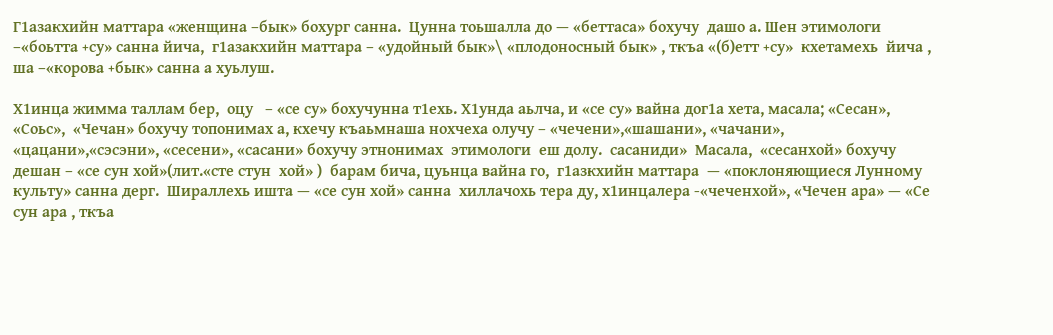Г1азакхийн маттара «женщина –бык» бохург санна.  Цунна тоьшалла до — «беттаса» бохучу  дашо а. Шен этимологи  –«боьтта +су» санна йича,  г1азакхийн маттара – «удойный бык»\ «плодоносный бык» , ткъа «(б)етт +су»  кхетамехь  йича , ша –«корова +бык» санна а хуьлуш.

Х1инца жимма таллам бер,  оцу   – «се су» бохучунна т1ехь. Х1унда аьлча, и «се су» вайна дог1а хета, масала; «Сесан», «Соьс»,  «Чечан» бохучу топонимах а, кхечу къаьмнаша нохчеха олучу – «чечени»,«шашани», «чачани», «цацани»,«сэсэни», «сесени», «сасани» бохучу этнонимах  этимологи  еш долу.  сасаниди»  Масала,  «сесанхой» бохучу дешан – «се сун хой»(лит.«сте стун  хой» )  барам бича, цуьнца вайна го,  г1азкхийн маттара  — «поклоняющиеся Лунному культу» санна дерг.  Шираллехь ишта — «се сун хой» санна  хиллачохь тера ду, х1инцалера -«чеченхой», «Чечен ара» — «Се сун ара , ткъа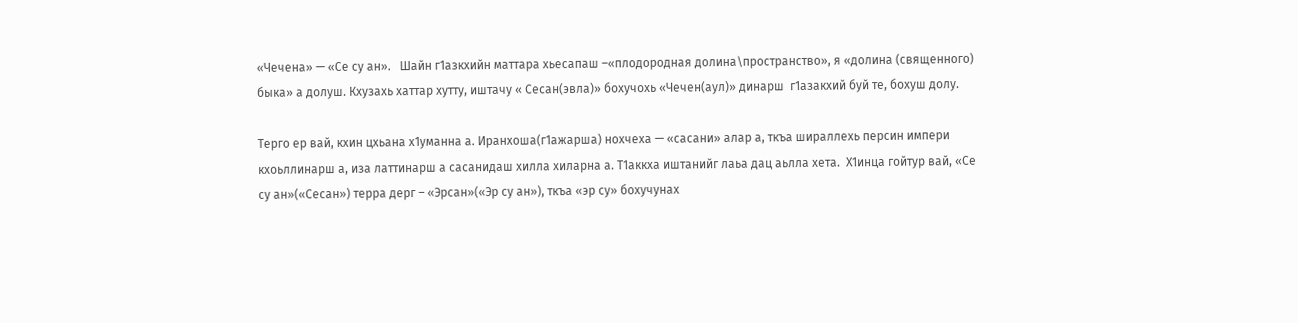«Чечена» — «Се су ан».   Шайн г1азкхийн маттара хьесапаш –«плодородная долина\пространство», я «долина (священного) быка» а долуш. Кхузахь хаттар хутту, иштачу « Сесан(эвла)» бохучохь «Чечен(аул)» динарш  г1азакхий буй те, бохуш долу.

Терго ер вай, кхин цхьана х1уманна а. Иранхоша(г1ажарша) нохчеха — «сасани» алар а, ткъа шираллехь персин импери  кхоьллинарш а, иза латтинарш а сасанидаш хилла хиларна а. Т1аккха иштанийг лаьа дац аьлла хета.  Х1инца гойтур вай, «Се су ан»(«Сесан») терра дерг – «Эрсан»(«Эр су ан»), ткъа «эр су» бохучунах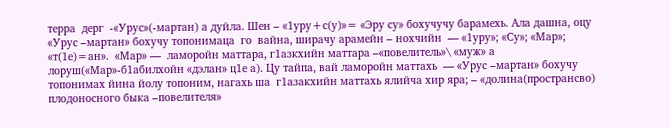терра  дерг  -«Урус»(-мартан) а дуйла. Шен – «1уру+с(у)»= «Эру су» бохучучу барамехь. Ала дашна, оцу  «Урус –мартан» бохучу топонимаца  го  вайна, ширачу арамейн – нохчийн  — «1уру»; «Су»; «Мар»; «т(1е)=ан».  «Мар» —  ламоройн маттара, г1азкхийн маттара –«повелитель»\ «муж» а лоруш(«Мар»-б1абилхойн «дэлан» ц1е а). Цу тайпа, вай ламоройн маттахь  — «Урус –мартан» бохучу топонимах йина йолу топоним, нагахь ша  г1азакхийн маттахь ялийча хир яра; – «долина(пространсво) плодоносного быка –повелителя»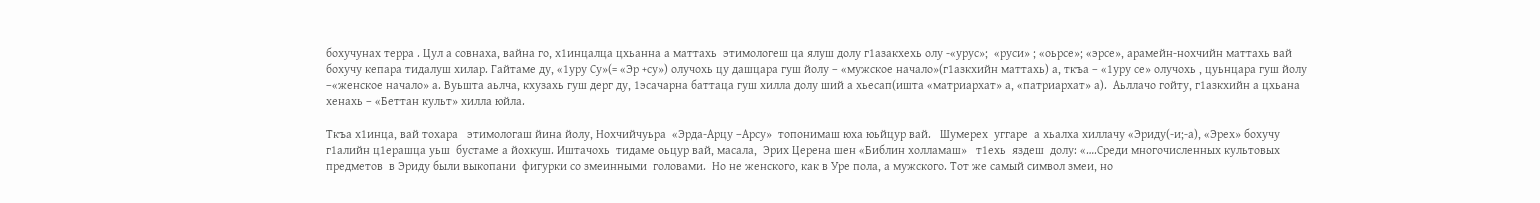бохучунах терра . Цул а совнаха, вайна го, х1инцалца цхьанна а маттахь  этимологеш ца ялуш долу г1азакхехь олу -«урус»;  «руси» ; «оьрсе»; «эрсе», арамейн-нохчийн маттахь вай бохучу кепара тидалуш хилар. Гайтаме ду, «1уру Су»(= «Эр +су») олучохь цу дашцара гуш йолу – «мужское начало»(г1азкхийн маттахь) а, ткъа – «1уру се» олучохь , цуьнцара гуш йолу –«женское начало» а. Вуьшта аьлча, кхузахь гуш дерг ду, 1эсачарна баттаца гуш хилла долу ший а хьесап(ишта «матриархат» а, «патриархат» а).  Аьллачо гойту, г1азкхийн а цхьана хенахь – «Беттан культ» хилла юйла.

Ткъа х1инца, вай тохара   этимологаш йина йолу, Нохчийчуьра  «Эрда-Арцу –Арсу»  топонимаш юха юьйцур вай.   Шумерех  уггаре  а хьалха хиллачу «Эриду(-и;-а), «Эрех» бохучу г1алийн ц1ерашца уьш  бустаме а йохкуш. Иштачохь  тидаме оьцур вай, масала,  Эрих Церена шен «Библин холламаш»   т1ехь  яздеш  долу: «….Среди многочисленных культовых предметов  в Эриду были выкопани  фигурки со змеинными  головами.  Но не женского, как в Уре пола, а мужского. Тот же самый символ змеи, но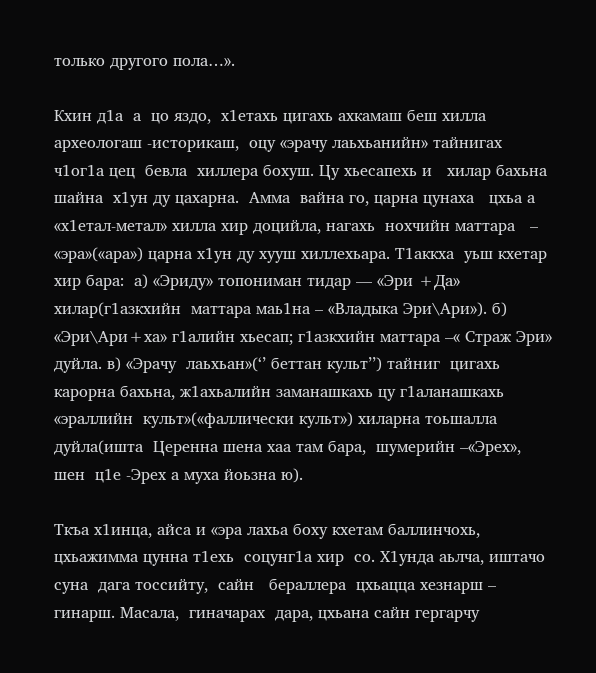только другого пола…».

Кхин д1а  а  цо яздо,  х1етахь цигахь ахкамаш беш хилла археологаш -историкаш,  оцу «эрачу лаьхьанийн» тайнигах  ч1ог1а цец  бевла  хиллера бохуш. Цу хьесапехь и   хилар бахьна  шайна  х1ун ду цахарна.  Амма  вайна го, царна цунаха   цхьа а «х1етал-метал» хилла хир доцийла, нагахь  нохчийн маттара   – «эра»(«ара») царна х1ун ду хууш хиллехьара. Т1аккха  уьш кхетар хир бара:  а) «Эриду» топониман тидар — «Эри +Да» хилар(г1азкхийн  маттара маь1на – «Владыка Эри\Ари»). б) «Эри\Ари+ха» г1алийн хьесап; г1азкхийн маттара –« Страж Эри» дуйла. в) «Эрачу  лаьхьан»(‘’ беттан культ’’) тайниг  цигахь карорна бахьна, ж1ахьалийн заманашкахь цу г1аланашкахь  «эраллийн  культ»(«фаллически культ») хиларна тоьшалла дуйла(ишта  Церенна шена хаа там бара,  шумерийн –«Эрех», шен  ц1е -Эрех а муха йоьзна ю).

Ткъа х1инца, айса и «эра лахьа боху кхетам баллинчохь,  цхьажимма цунна т1ехь  соцунг1а хир  со. Х1унда аьлча, иштачо суна  дага тоссийту,  сайн   бераллера  цхьацца хезнарш – гинарш. Масала,  гиначарах  дара, цхьана сайн гергарчу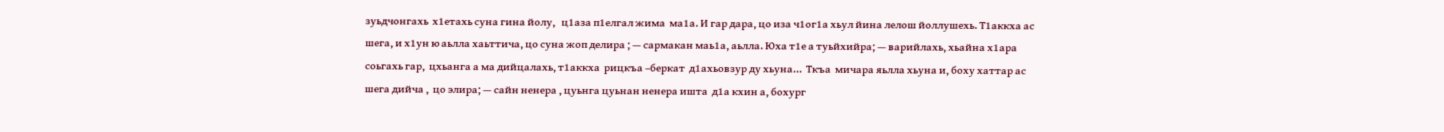зуьдчонгахь  х1етахь суна гина йолу,   ц1аза п1елгал жима  ма1а. И гар дара, цо иза ч1ог1а хьул йина лелош йоллушехь. Т1аккха ас шега, и х1ун ю аьлла хаьттича, цо суна жоп делира ; — сармакан маь1а, аьлла. Юха т1е а туьйхийра; — варийлахь, хьайна х1ара соьгахь гар,  цхьанга а ма дийцалахь, т1аккха  рицкъа –беркат  д1ахьовзур ду хьуна…  Ткъа  мичара яьлла хьуна и, боху хаттар ас шега дийча ,  цо элира; — сайн ненера , цуьнга цуьнан ненера ишта  д1а кхин а, бохург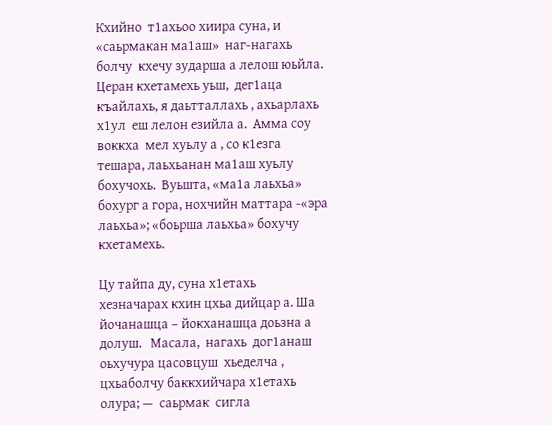Кхийно  т1ахьоо хиира суна, и «саьрмакан ма1аш»  наг-нагахь болчу  кхечу зударша а лелош юьйла.   Церан кхетамехь уьш,  дег1аца къайлахь, я даьтталлахь , ахьарлахь  х1ул  еш лелон езийла а.  Амма соу воккха  мел хуьлу а , со к1езга тешара, лаьхьанан ма1аш хуьлу бохучохь.  Вуьшта, «ма1а лаьхьа» бохург а гора, нохчийн маттара -«эра лаьхьа»; «боьрша лаьхьа» бохучу кхетамехь.

Цу тайпа ду, суна х1етахь  хезначарах кхин цхьа дийцар а. Ша йочанашца – йокханашца доьзна а долуш.   Масала,  нагахь  дог1анаш  оьхучура цасовцуш  хьеделча , цхьаболчу баккхийчара х1етахь  олура; —  саьрмак  сигла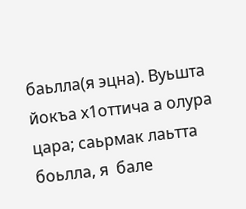баьлла(я эцна). Вуьшта  йокъа х1оттича а олура цара; саьрмак лаьтта боьлла, я  бале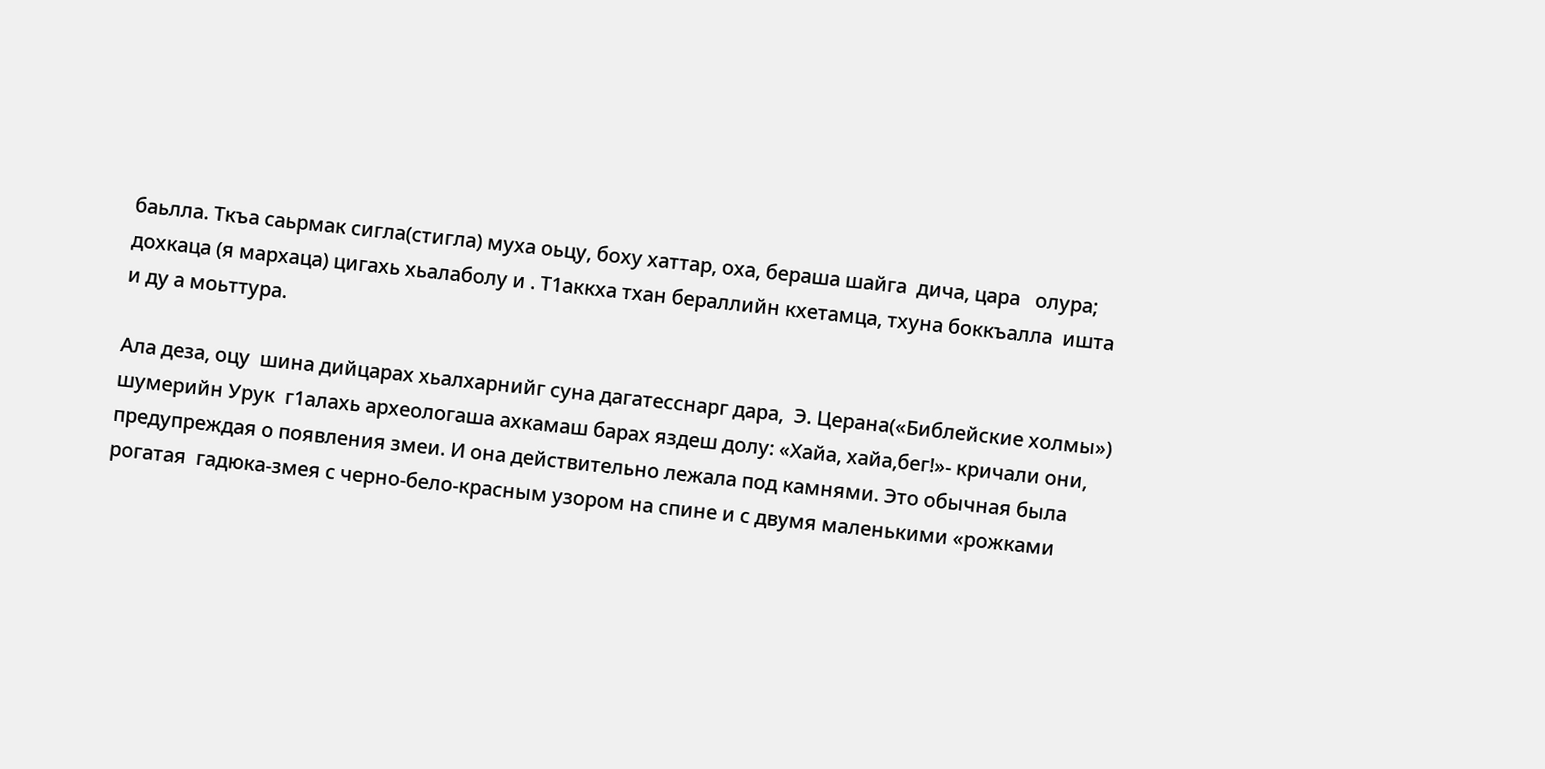баьлла. Ткъа саьрмак сигла(стигла) муха оьцу, боху хаттар, оха, бераша шайга  дича, цара   олура; дохкаца (я мархаца) цигахь хьалаболу и . Т1аккха тхан бераллийн кхетамца, тхуна боккъалла  ишта и ду а моьттура.

Ала деза, оцу  шина дийцарах хьалхарнийг суна дагатесснарг дара,  Э. Церана(«Библейские холмы») шумерийн Урук  г1алахь археологаша ахкамаш барах яздеш долу: «Хайа, хайа,бег!»- кричали они, предупреждая о появления змеи. И она действительно лежала под камнями. Это обычная была рогатая  гадюка-змея с черно-бело-красным узором на спине и с двумя маленькими «рожками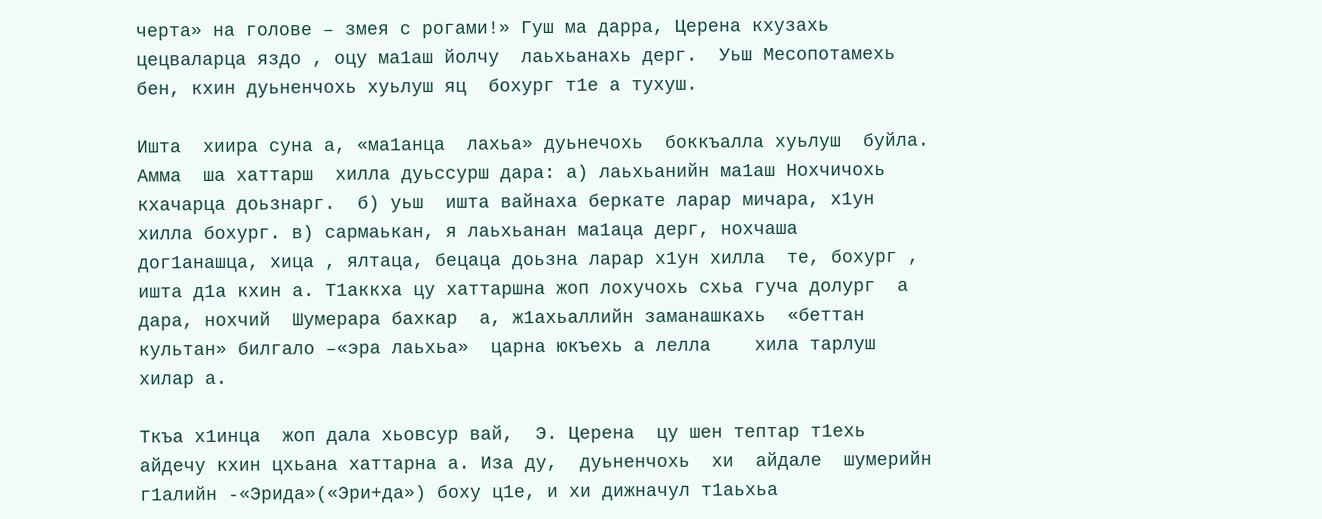черта» на голове – змея с рогами!» Гуш ма дарра, Церена кхузахь цецваларца яздо , оцу ма1аш йолчу  лаьхьанахь дерг.  Уьш Месопотамехь бен, кхин дуьненчохь хуьлуш яц  бохург т1е а тухуш.

Ишта  хиира суна а, «ма1анца  лахьа» дуьнечохь  боккъалла хуьлуш  буйла.  Амма  ша хаттарш  хилла дуьссурш дара: а) лаьхьанийн ма1аш Нохчичохь кхачарца доьзнарг.  б) уьш  ишта вайнаха беркате ларар мичара, х1ун хилла бохург. в) сармаькан, я лаьхьанан ма1аца дерг, нохчаша  дог1анашца, хица , ялтаца, бецаца доьзна ларар х1ун хилла  те, бохург , ишта д1а кхин а. Т1аккха цу хаттаршна жоп лохучохь схьа гуча долург  а дара, нохчий  Шумерара бахкар  а, ж1ахьаллийн заманашкахь  «беттан культан» билгало –«эра лаьхьа»  царна юкъехь а лелла    хила тарлуш хилар а.

Ткъа х1инца  жоп дала хьовсур вай,  Э. Церена  цу шен тептар т1ехь айдечу кхин цхьана хаттарна а. Иза ду,  дуьненчохь  хи  айдале  шумерийн  г1алийн -«Эрида»(«Эри+да») боху ц1е, и хи дижначул т1аьхьа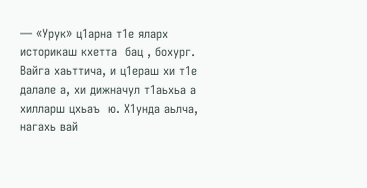— «Урук» ц1арна т1е яларх   историкаш кхетта  бац , бохург.  Вайга хаьттича, и ц1ераш хи т1е далале а, хи дижначул т1аьхьа а хилларш цхьаъ  ю. Х1унда аьлча,  нагахь вай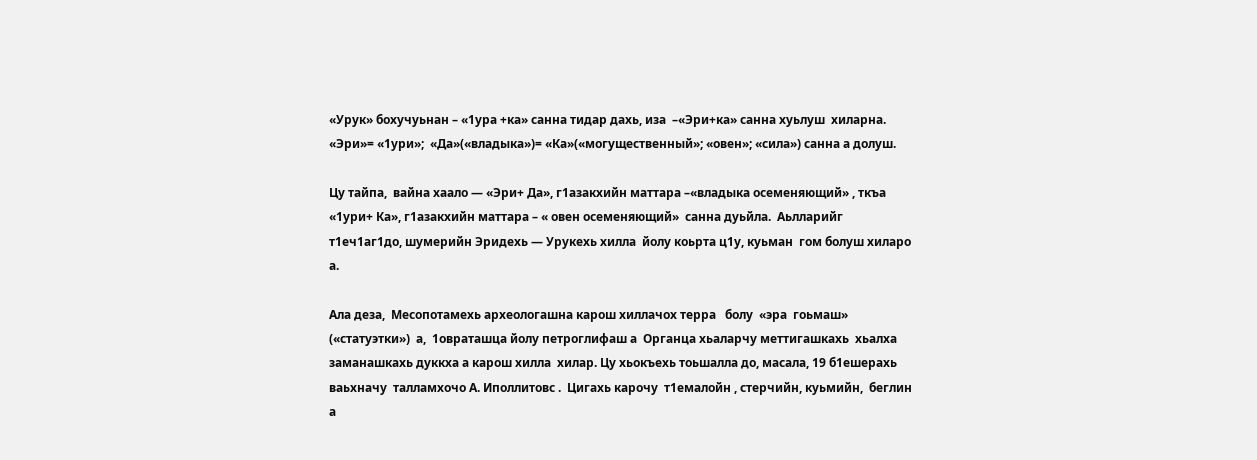«Урук» бохучуьнан – «1ура +ка» санна тидар дахь, иза  –«Эри+ка» санна хуьлуш  хиларна.  «Эри»= «1ури»;  «Да»(«владыка»)= «Ка»(«могущественный»; «овен»; «сила») санна а долуш.

Цу тайпа,  вайна хаало — «Эри+ Да», г1азакхийн маттара –«владыка осеменяющий» , ткъа «1ури+ Ка», г1азакхийн маттара – « овен осеменяющий»  санна дуьйла.  Аьлларийг  т1еч1аг1до, шумерийн Эридехь — Урукехь хилла  йолу коьрта ц1у, куьман  гом болуш хиларо а.

Ала деза,  Месопотамехь археологашна карош хиллачох терра   болу  «эра  гоьмаш» («статуэтки»)  а,  1овраташца йолу петроглифаш а  Органца хьаларчу меттигашкахь  хьалха заманашкахь дуккха а карош хилла  хилар. Цу хьокъехь тоьшалла до, масала, 19 б1ешерахь  ваьхначу  талламхочо А. Иполлитовс .  Цигахь карочу  т1емалойн , стерчийн, куьмийн,  беглин а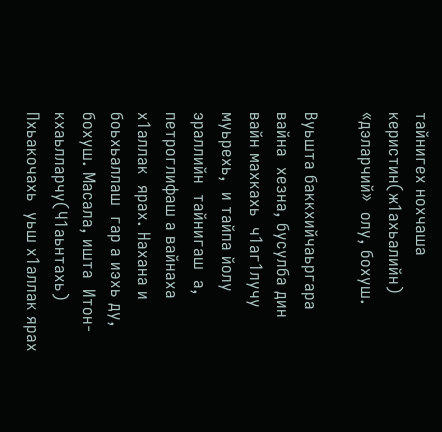тайнигех нохчаша  керистин(ж1ахьалийн) «дэларчий»  олу, бохуш.

Вуьшта баккхийчаьргара вайна  хезна, бусулба дин вайн махкахь  ч1аг1лучу муьрехь,  и тайпа йолу эраллийн  тайнигаш  а, петроглифаш а вайнаха х1аллак  ярах. Нахана и боьхьаллаш  гар а иэхь ду,  бохуш. Масала, ишта  Итон-кхаьлларчу(Ч1аьнтахь) Пхьакочахь  уьш х1аллак ярах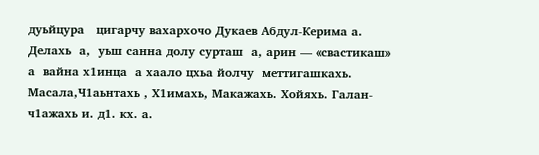дуьйцура   цигарчу вахархочо Дукаев Абдул-Керима а.  Делахь  а,  уьш санна долу сурташ  а, арин — «свастикаш» а  вайна х1инца  а хаало цхьа йолчу  меттигашкахь. Масала,Ч1аьнтахь , Х1имахь, Макажахь. Хойяхь. Галан-ч1ажахь и. д1. кх. а.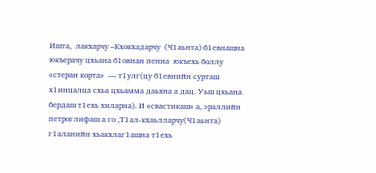Ишта,  лакхарчу –Кхокхадарчу  (Ч1аьнта) б1евнашна  юкъерачу цхьана б1овнан пенна  юкъехь боллу «стеран корта»  — т1улг(цу б1евнийн сурташ х1инцалца схьа цхьамма даьхна а дац. Уьш цхьана бердаш т1ехь хиларна). И «свастикаш» а, эраллийн  петроглифаш а го ,Т1ал-кхаьлларчу(Ч1аьнта) г1аланийн хьакхлаг1ашна т1ехь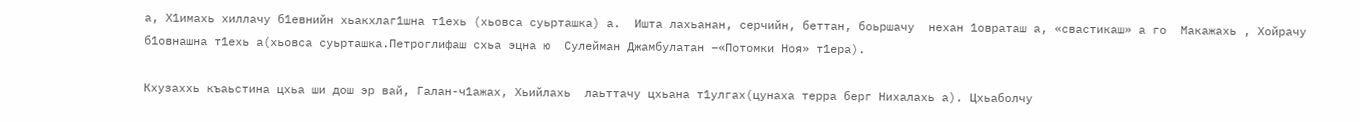а, Х1имахь хиллачу б1евнийн хьакхлаг1шна т1ехь (хьовса суьрташка) а.  Ишта лахьанан, серчийн, беттан, боьршачу  нехан 1овраташ а, «свастикаш» а го  Макажахь , Хойрачу б1овнашна т1ехь а(хьовса суьрташка.Петроглифаш схьа эцна ю  Сулейман Джамбулатан –«Потомки Ноя» т1ера).

Кхузаххь къаьстина цхьа ши дош эр вай, Галан-ч1ажах, Хьийлахь  лаьттачу цхьана т1улгах(цунаха терра берг Нихалахь а). Цхьаболчу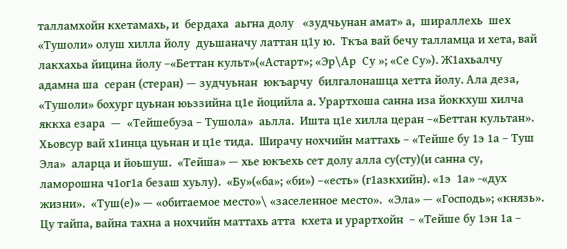талламхойн кхетамахь, и  бердаха  аьгна долу   «зудчьунан амат» а,  шираллехь  шех «Тушоли» олуш хилла йолу  дуьшаначу латтан ц1у ю.  Ткъа вай бечу талламца и хета, вай лакхахьа йицина йолу –«Беттан культ»(«Астарт»; «Эр\Ар  Су »; «Се Су»). Ж1ахьалчу адамна ша  серан (стеран) — зудчуьнан  юкъарчу  билгалонашца хетта йолу. Ала деза, «Тушоли» бохург цуьнан юьззийна ц1е йоцийла а. Урартхоша санна иза йоккхуш хилча яккха езара  —  «Тейшебуэа – Тушола»  аьлла.  Ишта ц1е хилла церан –«Беттан культан». Хьовсур вай х1инца цуьнан и ц1е тида.  Ширачу нохчийн маттахь – «Тейше бу 1э 1а – Туш Эла»  аларца и йоьшуш.  «Тейша» — хье юкъехь сет долу алла су(сту)(и санна су, ламорошна ч1ог1а безаш хуьлу).  «Бу»(«ба»; «би») –«есть» (г1азкхийн). «1э  1а» -«дух жизни».  «Туш(е)» — «обитаемое место»\ «заселенное место».  «Эла» — «Господь»; «князь». Цу тайпа, вайна тахна а нохчийн маттахь атта  кхета и урартхойн  – «Тейше бу 1эн 1а –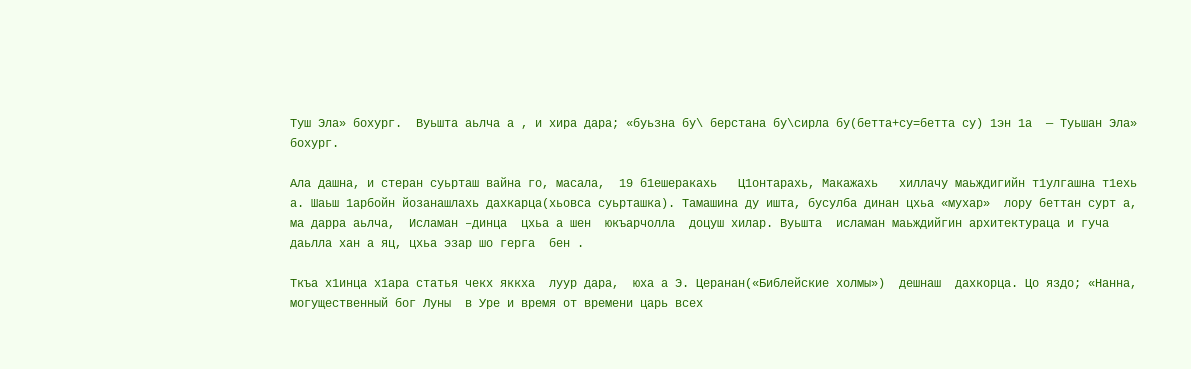Туш Эла» бохург.  Вуьшта аьлча а , и хира дара; «буьзна бу\ берстана бу\сирла бу(бетта+су=бетта су) 1эн 1а  — Туьшан Эла» бохург.

Ала дашна, и стеран суьрташ вайна го, масала,  19 б1ешеракахь   Ц1онтарахь, Макажахь   хиллачу маьждигийн т1улгашна т1ехь а. Шаьш 1арбойн йозанашлахь дахкарца(хьовса суьрташка). Тамашина ду ишта, бусулба динан цхьа «мухар»  лору беттан сурт а, ма дарра аьлча,  Исламан –динца  цхьа а шен  юкъарчолла  доцуш хилар. Вуьшта  исламан маьждийгин архитектураца и гуча даьлла хан а яц, цхьа эзар шо герга  бен .

Ткъа х1инца х1ара статья чекх яккха  луур дара,  юха а Э. Церанан(«Библейские холмы»)  дешнаш  дахкорца. Цо яздо; «Нанна, могущественный бог Луны  в Уре и время от времени царь всех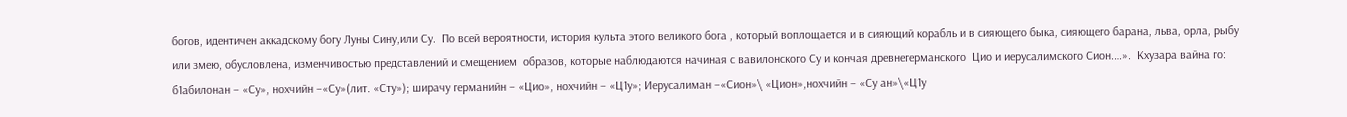богов, идентичен аккадскому богу Луны Сину,или Су.  По всей вероятности, история культа этого великого бога , который воплощается и в сияющий корабль и в сияющего быка, сияющего барана, льва, орла, рыбу  или змею, обусловлена, изменчивостью представлений и смещением  образов, которые наблюдаются начиная с вавилонского Су и кончая древнегерманского  Цио и иерусалимского Сион.…».  Кхузара вайна го: б1абилонан – «Су», нохчийн –«Су»(лит. «Сту»); ширачу германийн – «Цио», нохчийн – «Ц1у»; Иерусалиман –«Сион»\ «Цион»,нохчийн – «Су ан»\«Ц1у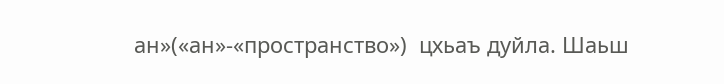ан»(«ан»-«пространство»)  цхьаъ дуйла. Шаьш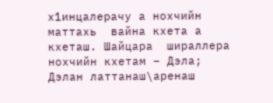х1инцалерачу а нохчийн маттахь  вайна кхета а кхеташ. Шайцара  шираллера нохчийн кхетам – Дэла; Дэлан латтанаш\аренаш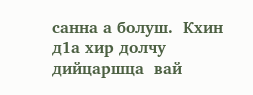санна а болуш.  Кхин д1а хир долчу дийцаршца  вай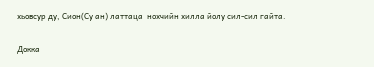хьовсур ду, Сион(Су ан) латтаца  нохчийн хилла йолу сил-сил гайта.

Докка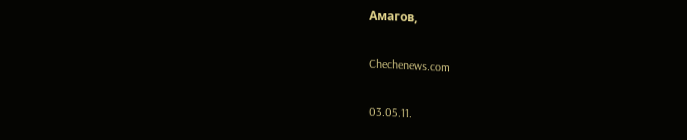Амагов,

Chechenews.com

03.05.11.